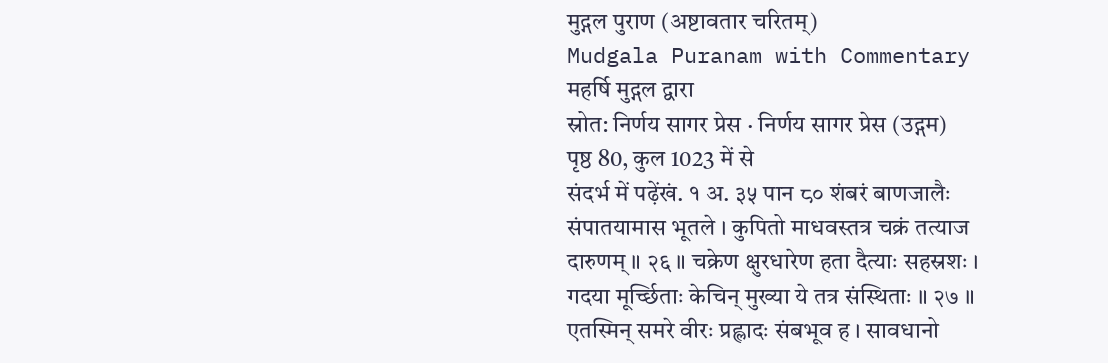मुद्गल पुराण (अष्टावतार चरितम्)
Mudgala Puranam with Commentary
महर्षि मुद्गल द्वारा
स्रोत: निर्णय सागर प्रेस · निर्णय सागर प्रेस (उद्गम)
पृष्ठ 80, कुल 1023 में से
संदर्भ में पढ़ेंखं. १ अ. ३५ पान ८० शंबरं बाणजालैः संपातयामास भूतले । कुपितो माधवस्तत्र चक्रं तत्याज दारुणम् ॥ २६ ॥ चक्रेण क्षुरधारेण हता दैत्याः सहस्रशः । गदया मूर्च्छिताः केचिन् मुख्या ये तत्र संस्थिताः ॥ २७ ॥ एतस्मिन् समरे वीरः प्रह्लादः संबभूव ह । सावधानो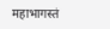महाभागस्तं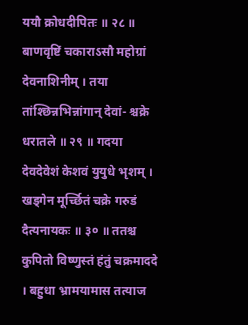ययौ क्रोधदीपितः ॥ २८ ॥ बाणवृष्टिं चकाराऽसौ महोग्रां देवनाशिनीम् । तया तांश्छिन्नभिन्नांगान् देवां- श्चक्रे धरातले ॥ २९ ॥ गदया देवदेवेशं केशवं युयुधे भृशम् । खड्गेन मूर्च्छितं चक्रे गरुडं दैत्यनायकः ॥ ३० ॥ ततश्च कुपितो विष्णुस्तं हंतुं चक्रमाददे । बहुधा भ्रामयामास तत्याज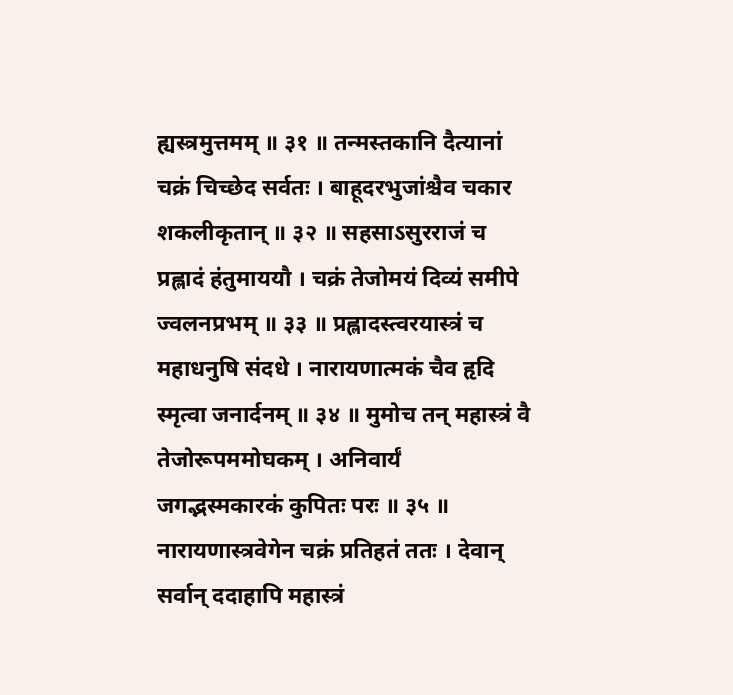ह्यस्त्रमुत्तमम् ॥ ३१ ॥ तन्मस्तकानि दैत्यानां चक्रं चिच्छेद सर्वतः । बाहूदरभुजांश्चैव चकार शकलीकृतान् ॥ ३२ ॥ सहसाऽसुरराजं च प्रह्लादं हंतुमाययौ । चक्रं तेजोमयं दिव्यं समीपे ज्वलनप्रभम् ॥ ३३ ॥ प्रह्लादस्त्वरयास्त्रं च महाधनुषि संदधे । नारायणात्मकं चैव हृदि स्मृत्वा जनार्दनम् ॥ ३४ ॥ मुमोच तन् महास्त्रं वै तेजोरूपममोघकम् । अनिवार्यं जगद्भस्मकारकं कुपितः परः ॥ ३५ ॥ नारायणास्त्रवेगेन चक्रं प्रतिहतं ततः । देवान् सर्वान् ददाहापि महास्त्रं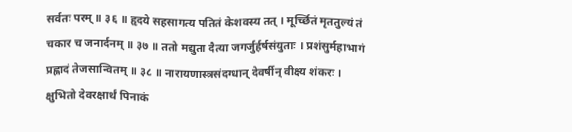सर्वतः परम् ॥ ३६ ॥ हृदये सहसागत्य पतितं केशवस्य तत् । मूर्च्छितं मृततुल्यं तं चकार च जनार्दनम् ॥ ३७ ॥ ततो मद्युता दैत्या जगर्जुर्हर्षसंयुताः । प्रशंसुर्महाभागं प्रह्लादं तेजसान्वितम् ॥ ३८ ॥ नारायणास्त्रसंदग्धान् देवर्षीन् वीक्ष्य शंकरः । क्षुभितो देवरक्षार्थं पिनाकं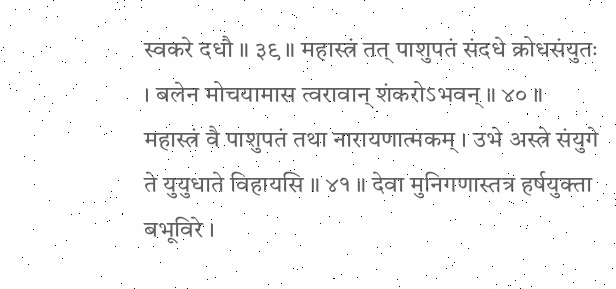स्वकरे दधौ ॥ ३९ ॥ महास्त्रं तत् पाशुपतं संदधे क्रोधसंयुतः । बलेन मोचयामास त्वरावान् शंकरोऽभवन् ॥ ४० ॥ महास्त्रं वै पाशुपतं तथा नारायणात्मकम् । उभे अस्त्रे संयुगे ते युयुधाते विहायसि ॥ ४१ ॥ देवा मुनिगणास्तत्र हर्षयुक्ता बभूविरे ।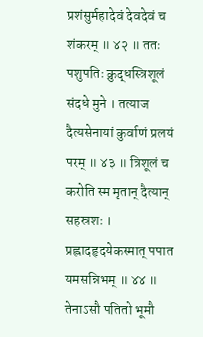प्रशंसुर्महादेवं देवदेवं च शंकरम् ॥ ४२ ॥ ततः पशुपतिः क्रुद्धस्त्रिशूलं संदधे मुने । तत्याज दैत्यसेनायां कुर्वाणं प्रलयं परम् ॥ ४३ ॥ त्रिशूलं च करोति स्म मृतान् दैत्यान् सहस्रशः । प्रह्लादहृदयेकस्मात् पपात यमसन्निभम् ॥ ४४ ॥ तेनाऽसौ पतितो भूमौ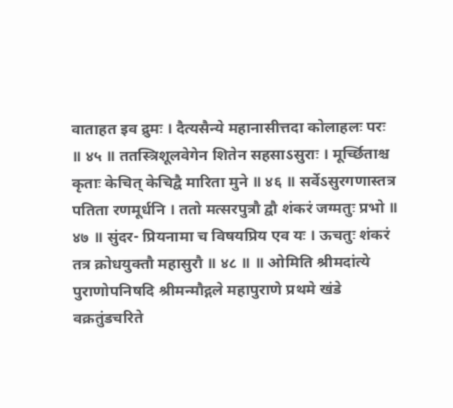वाताहत इव द्रुमः । दैत्यसैन्ये महानासीत्तदा कोलाहलः परः ॥ ४५ ॥ ततस्त्रिशूलवेगेन शितेन सहसाऽसुराः । मूर्च्छिताश्च कृताः केचित् केचिद्वै मारिता मुने ॥ ४६ ॥ सर्वेऽसुरगणास्तत्र पतिता रणमूर्धनि । ततो मत्सरपुत्रौ द्वौ शंकरं जग्मतुः प्रभो ॥ ४७ ॥ सुंदर- प्रियनामा च विषयप्रिय एव यः । ऊचतुः शंकरं तत्र क्रोधयुक्तौ महासुरौ ॥ ४८ ॥ ॥ ओमिति श्रीमदांत्ये पुराणोपनिषदि श्रीमन्मौद्गले महापुराणे प्रथमे खंडे वक्रतुंडचरिते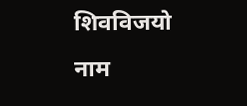शिवविजयो नाम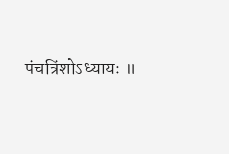पंचत्रिंशोऽध्यायः ॥